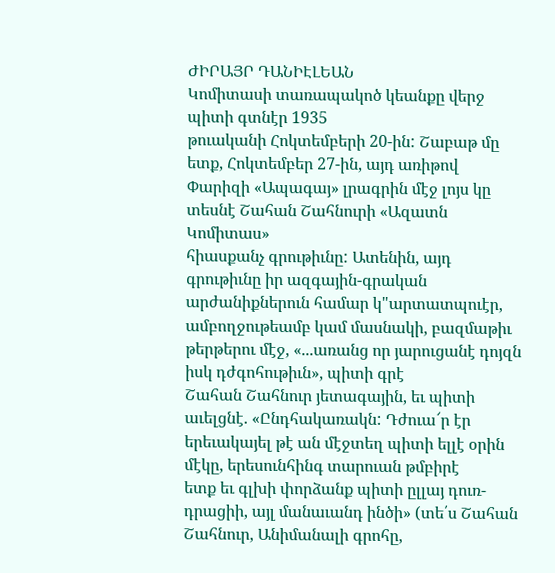ԺԻՐԱՅՐ ԴԱՆԻԷԼԵԱՆ
Կոմիտասի տառապակոծ կեանքը վերջ պիտի գտնէր 1935
թուականի Հոկտեմբերի 20-ին: Շաբաթ մը ետք, Հոկտեմբեր 27-ին, այդ առիթով
Փարիզի «Ապագայ» լրագրին մէջ լոյս կը տեսնէ Շահան Շահնուրի «Ազատն Կոմիտաս»
հիասքանչ գրութիւնը: Ատենին, այդ գրութիւնը իր ազգային-գրական
արժանիքներուն համար կ"արտատպուէր, ամբողջութեամբ կամ մասնակի, բազմաթիւ
թերթերու մէջ, «...առանց որ յարուցանէ դոյզն իսկ դժգոհութիւն», պիտի գրէ
Շահան Շահնուր յետագային, եւ պիտի աւելցնէ. «Ընդհակառակն: Դժուա՜ր էր
երեւակայել թէ ան մէջտեղ պիտի ելլէ օրին մէկը, երեսունհինգ տարուան թմբիրէ
ետք եւ գլխի փորձանք պիտի ըլլայ դուռ-դրացիի, այլ մանաւանդ ինծի» (տե՛ս Շահան Շահնուր, Անիմանալի գրոհը,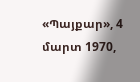«Պայքար», 4 մարտ 1970,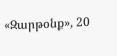«Զարթօնք», 20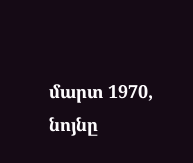մարտ 1970, նոյնը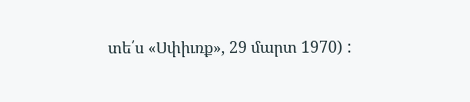տե՛ս «Սփիւռք», 29 մարտ 1970) :